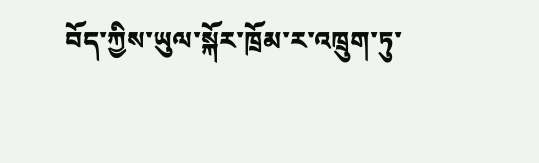བོད་ཀྱིས་ཡུལ་སྐོར་ཁྲོམ་ར་འཁྲུག་ཏུ་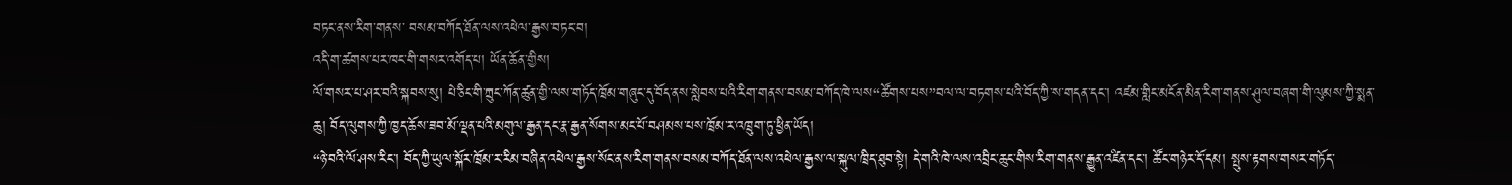བཏང་ནས་རིག་གནས་ བསམ་བཀོད་ཐོན་ལས་འཕེལ་རྒྱས་བཏང་བ།
འདི་ག་ཚགས་པར་ཁང་གི་གསར་འགོད་པ། ཡོན་ཆོན་གྱིས།
ལོ་གསར་པ་ཤར་བའི་སྐབས་སུ། པེ་ཅིང་གི་ཀྲུང་ཀོན་ཚུན་གྱི་ལས་གཏོད་ཁྲོམ་གཞུང་དུ་བོད་ནས་སླེབས་པའི་རིག་གནས་བསམ་བཀོད་ཁེ་ལས“ཚོགས་པས”བལ་ལ་བཏགས་པའི་བོད་ཀྱི་ས་གདན་དང་། འཛམ་གླིང་མངོན་མིན་རིག་གནས་ཤུལ་བཞག་གི་ལུམས་ཀྱི་སྨན་ཆུ། བོད་ལུགས་ཀྱི་ཁྱད་ཆོས་ཟབ་མོ་ལྡན་པའི་མགུལ་རྒྱན་དང་རྣ་རྒྱན་སོགས་མང་པོ་བཤམས་པས་ཁྲོམ་ར་འཁྲུག་ཏུ་ཕྱིན་ཡོད།
“ཉེ་བའི་ལོ་ཤས་རིང་། བོད་ཀྱི་ཡུལ་སྐོར་ཁྲོམ་ར་རིམ་བཞིན་འཕེལ་རྒྱས་སོང་ནས་རིག་གནས་བསམ་བཀོད་ཐོན་ལས་འཕེལ་རྒྱས་ལ་སྐུལ་ཁྲིད་ཐུབ་སྟེ། དེ་གའི་ཁེ་ལས་འབྲིང་ཆུང་གིས་རིག་གནས་རྒྱུན་འཛིན་དང་། ཚོང་གཉེར་དོ་དམ། སྤུས་རྟགས་གསར་གཏོད་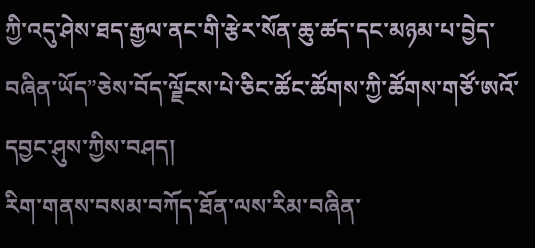ཀྱི་འདུ་ཤེས་ཐད་རྒྱལ་ནང་གི་རྩེར་སོན་ཆུ་ཚད་དང་མཉམ་པ་བྱེད་བཞིན་ཡོད”ཅེས་བོད་ལྗོངས་པེ་ཅིང་ཚོང་ཚོགས་ཀྱི་ཚོགས་གཙོ་ཨའོ་དབྱང་ཤུས་ཀྱིས་བཤད།
རིག་གནས་བསམ་བཀོད་ཐོན་ལས་རིམ་བཞིན་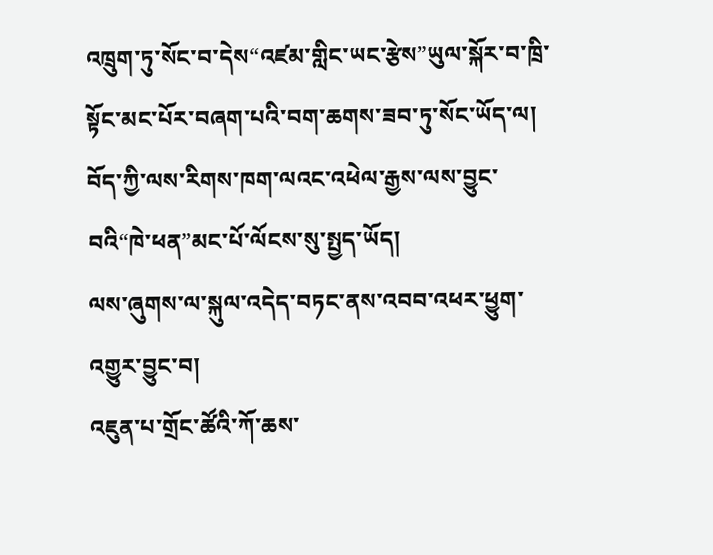འཁྲུག་ཏུ་སོང་བ་དེས“འཛམ་གླིང་ཡང་རྩེས”ཡུལ་སྐོར་བ་ཁྲི་སྟོང་མང་པོར་བཞག་པའི་བག་ཆགས་ཟབ་ཏུ་སོང་ཡོད་ལ། བོད་ཀྱི་ལས་རིགས་ཁག་ལའང་འཕེལ་རྒྱས་ལས་བྱུང་བའི“ཁེ་ཕན”མང་པོ་ལོངས་སུ་སྤྱད་ཡོད།
ལས་ཞུགས་ལ་སྐུལ་འདེད་བཏང་ནས་འབབ་འཕར་ཕྱུག་འགྱུར་བྱུང་བ།
འཇུན་པ་གྲོང་ཚོའི་ཀོ་ཆས་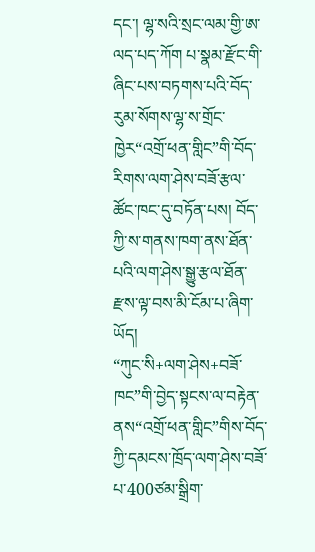དང་། ལྷ་སའི་སྲང་ལམ་གྱི་ཨ་ལད་པད་ཀོག པ་སྣམ་རྫོང་གི་ཞིང་པས་བཏགས་པའི་བོད་རུམ་སོགས་ལྷ་ས་གྲོང་ཁྱེར“འགྲོ་ཕན་གླིང”གི་བོད་རིགས་ལག་ཤེས་བཟོ་རྩལ་ཚོང་ཁང་དུ་བཏོན་པས། བོད་ཀྱི་ས་གནས་ཁག་ནས་ཐོན་པའི་ལག་ཤེས་སྒྱུ་རྩལ་ཐོན་རྫས་ལྟ་བས་མི་ངོམ་པ་ཞིག་ཡོད།
“ཀུང་སི+ལག་ཤེས+བཟོ་ཁང”གི་བྱེད་སྟངས་ལ་བརྟེན་ནས“འགྲོ་ཕན་གླིང”གིས་བོད་ཀྱི་དམངས་ཁྲོད་ལག་ཤེས་བཟོ་པ་400ཙམ་སྒྲིག་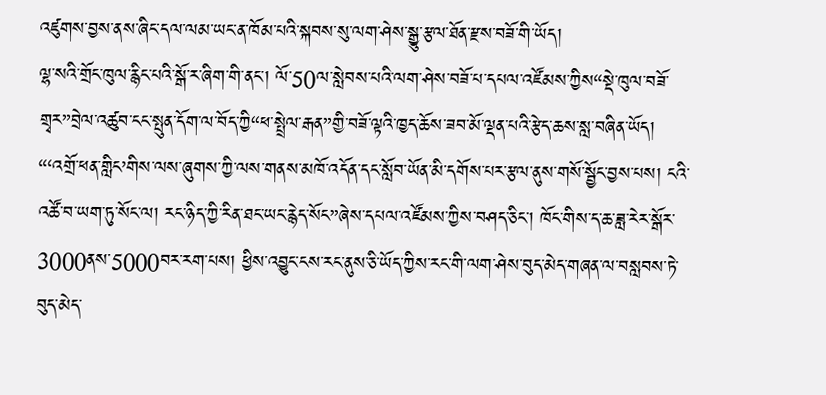འཛུགས་བྱས་ནས་ཞིང་དལ་ལམ་ཡང་ན་ཁོམ་པའི་སྐབས་སུ་ལག་ཤེས་སྒྱུ་རྩལ་ཐོན་རྫས་བཟོ་གི་ཡོད།
ལྷ་སའི་གྲོང་ཁུལ་རྙིང་པའི་སྒོ་ར་ཞིག་གི་ནང་། ལོ་50ལ་སླེབས་པའི་ལག་ཤེས་བཟོ་པ་དཔལ་འཛོམས་ཀྱིས“སྡེ་ཁུལ་བཟོ་གྲྭར”བྲེལ་འཚུབ་ངང་སྤུན་དོག་ལ་བོད་ཀྱི“ཕ་སྤྲེལ་རྒན”གྱི་བཟོ་ལྟའི་ཁྱད་ཆོས་ཟབ་མོ་ལྡན་པའི་རྩེད་ཆས་སླ་བཞིན་ཡོད།
“‘འགྲོ་ཕན་གླིང’གིས་ལས་ཞུགས་ཀྱི་ལས་གནས་མཁོ་འདོན་དང་སློབ་ཡོན་མི་དགོས་པར་རྩལ་ནུས་གསོ་སྦྱོང་བྱས་པས། ངའི་འཚོ་བ་ཡག་ཏུ་སོང་ལ། རང་ཉིད་ཀྱི་རིན་ཐང་ཡང་རྙེད་སོང”ཞེས་དཔལ་འཛོམས་ཀྱིས་བཤད་ཅིང་། ཁོང་གིས་ད་ཆ་ཟླ་རེར་སྒོར་3000ནས་5000བར་རག་པས། ཕྱིས་འབྱུང་ངས་རང་ནུས་ཅི་ཡོད་ཀྱིས་རང་གི་ལག་ཤེས་བུད་མེད་གཞན་ལ་བསླབས་ཏེ་བུད་མེད་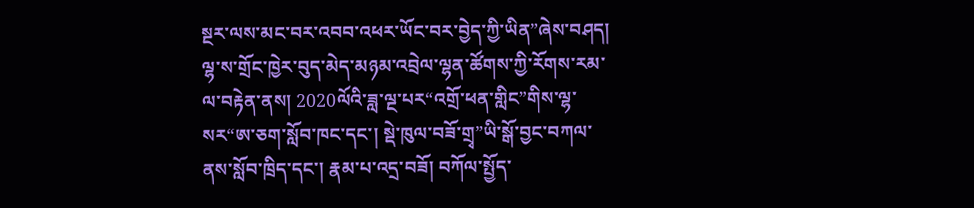སྔར་ལས་མང་བར་འབབ་འཕར་ཡོང་བར་བྱེད་ཀྱི་ཡིན”ཞེས་བཤད།
ལྷ་ས་གྲོང་ཁྱེར་བུད་མེད་མཉམ་འབྲེལ་ལྷན་ཚོགས་ཀྱི་རོགས་རམ་ལ་བརྟེན་ནས། 2020ལོའི་ཟླ་ལྔ་པར“འགྲོ་ཕན་གླིང”གིས་ལྷ་སར“ཨ་ཅག་སློབ་ཁང་དང་། སྡེ་ཁུལ་བཟོ་གྲྭ”ཡི་སྒོ་བྱང་བཀལ་ནས་སློབ་ཁྲིད་དང་། རྣམ་པ་འདྲ་བཟོ། བཀོལ་སྤྱོད་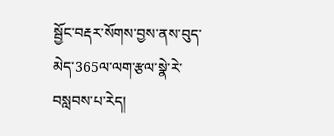སྦྱོང་བརྡར་སོགས་བྱས་ནས་བུད་མེད་365ལ་ལག་རྩལ་སྣེ་རེ་བསླབས་པ་རེད།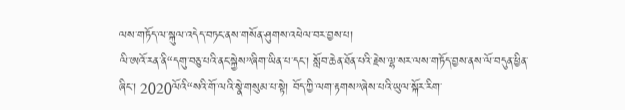ལས་གཏོད་ལ་སྐུལ་འདེད་བཏང་ནས་གསོན་ཤུགས་འཕེལ་བར་བྱས་པ།
ལི་ཨའོ་རན་ནི“དགུ་བཅུ་པའི་ནང་སྐྱེས”ཞིག་ཡིན་པ་དང་། སློབ་ཆེན་ཐོན་པའི་རྗེས་ལྷ་སར་ལས་གཏོད་བྱས་ནས་ལོ་བདུན་ཕྱིན་ཞིང་། 2020ལོའི“སའི་གོ་ལའི་སྣེ་གསུམ་པ་སྟེ། བོད་ཀྱི་ལག་རྟགས”ཞེས་པའི་ཡུལ་སྐོར་རིག་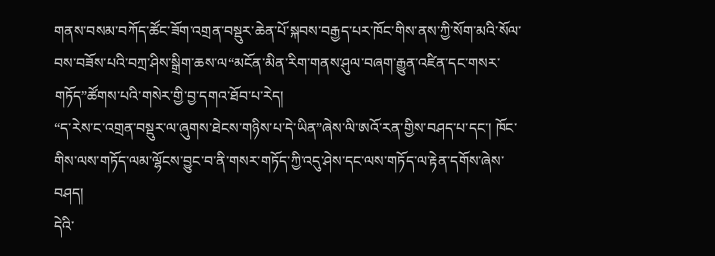གནས་བསམ་བཀོད་ཚོང་ཟོག་འགྲན་བསྡུར་ཆེན་པོ་སྐབས་བརྒྱད་པར་ཁོང་གིས་ནས་ཀྱི་སོག་མའི་སོལ་བས་བཟོས་པའི་བཀྲ་ཤིས་སྒྲིག་ཆས་ལ“མངོན་མིན་རིག་གནས་ཤུལ་བཞག་རྒྱུན་འཛིན་དང་གསར་གཏོད”ཚོགས་པའི་གསེར་གྱི་བྱ་དགའ་ཐོབ་པ་རེད།
“ད་རེས་ང་འགྲན་བསྡུར་ལ་ཞུགས་ཐེངས་གཉིས་པ་དེ་ཡིན”ཞེས་ལི་ཨའོ་རན་གྱིས་བཤད་པ་དང་། ཁོང་གིས་ལས་གཏོད་ལམ་ལྷོངས་བྱུང་བ་ནི་གསར་གཏོད་ཀྱི་འདུ་ཤེས་དང་ལས་གཏོད་ལ་རྟེན་དགོས་ཞེས་བཤད།
དེའི་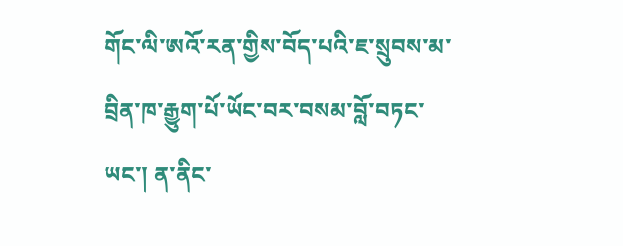གོང་ལི་ཨའོ་རན་གྱིས་བོད་པའི་ཇ་སྲུབས་མ་བྲིན་ཁ་རྒྱུག་པོ་ཡོང་བར་བསམ་བློ་བཏང་ཡང་། ན་ནིང་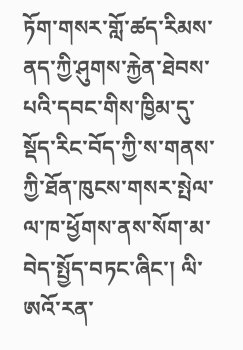ཏོག་གསར་གློ་ཚད་རིམས་ནད་ཀྱི་ཤུགས་རྐྱེན་ཐེབས་པའི་དབང་གིས་ཁྱིམ་དུ་སྡོད་རིང་བོད་ཀྱི་ས་གནས་ཀྱི་ཐོན་ཁུངས་གསར་སྤེལ་ལ་ཁ་ཕྱོགས་ནས་སོག་མ་བེད་སྤྱོད་བཏང་ཞིང་། ལི་ཨའོ་རན་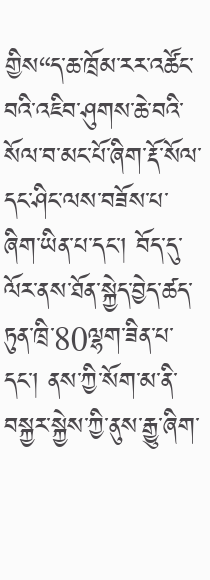གྱིས“ད་ཆ་ཁྲོམ་རར་འཚོང་བའི་འཇིབ་ཤུགས་ཆེ་བའི་སོལ་བ་མང་པོ་ཞིག་རྡོ་སོལ་དང་ཤིང་ལས་བཟོས་པ་ཞིག་ཡིན་པ་དང་། བོད་དུ་ལོར་ནས་ཐོན་སྐྱེད་བྱེད་ཚད་ཏུན་ཁྲི་80ལྷག་ཟིན་པ་དང་། ནས་ཀྱི་སོག་མ་ནི་བསྐྱར་སྐྱེས་ཀྱི་ནུས་རྒྱུ་ཞིག་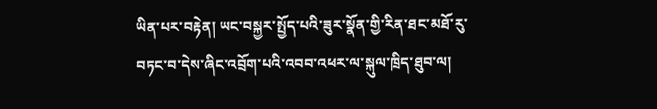ཡིན་པར་བརྟེན། ཡང་བསྐྱར་སྤྱོད་པའི་ཟུར་སྣོན་གྱི་རིན་ཐང་མཐོ་རུ་བཏང་བ་དེས་ཞིང་འབྲོག་པའི་འབབ་འཕར་ལ་སྐུལ་ཁྲིད་ཐུབ་ལ།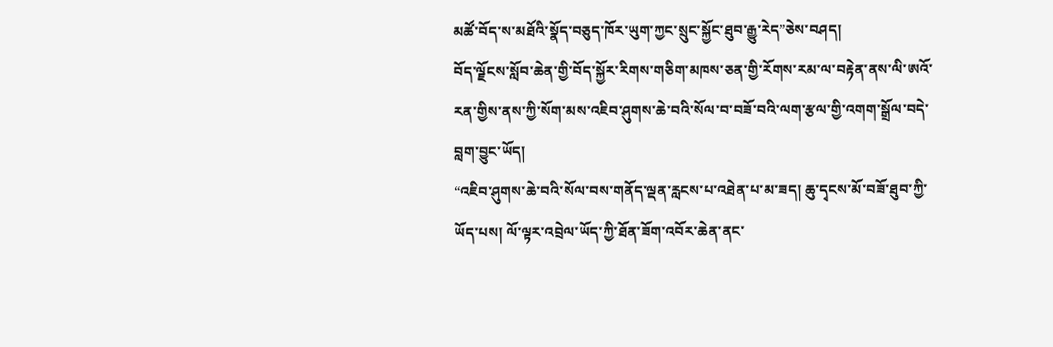མཚོ་བོད་ས་མཐོའི་སྣོད་བཅུད་ཁོར་ཡུག་ཀྱང་སྲུང་སྐྱོང་ཐུབ་རྒྱུ་རེད”ཅེས་བཤད།
བོད་ལྗོངས་སློབ་ཆེན་གྱི་བོད་སྐྱོར་རིགས་གཅིག་མཁས་ཅན་གྱི་རོགས་རམ་ལ་བརྟེན་ནས་ལི་ཨའོ་རན་གྱིས་ནས་ཀྱི་སོག་མས་འཇིབ་ཤུགས་ཆེ་བའི་སོལ་བ་བཟོ་བའི་ལག་རྩལ་གྱི་འགག་སྒྲོལ་བདེ་བླག་བྱུང་ཡོད།
“འཇིབ་ཤུགས་ཆེ་བའི་སོལ་བས་གནོད་ལྡན་རླངས་པ་འཐེན་པ་མ་ཟད། ཆུ་དྭངས་མོ་བཟོ་ཐུབ་ཀྱི་ཡོད་པས། ལོ་ལྟར་འབྲེལ་ཡོད་ཀྱི་ཐོན་ཟོག་འབོར་ཆེན་ནང་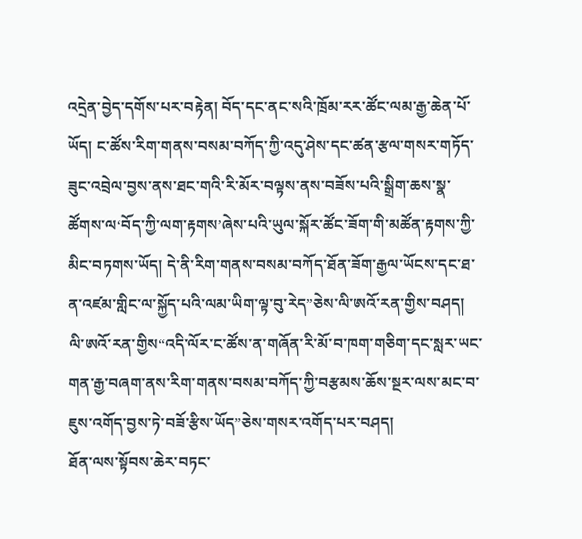འདྲེན་བྱེད་དགོས་པར་བརྟེན། བོད་དང་ནང་སའི་ཁྲོམ་རར་ཚོང་ལམ་རྒྱ་ཆེན་པོ་ཡོད། ང་ཚོས་རིག་གནས་བསམ་བཀོད་ཀྱི་འདུ་ཤེས་དང་ཚན་རྩལ་གསར་གཏོད་ཟུང་འབྲེལ་བྱས་ནས་ཐང་གའི་རི་མོར་བལྟས་ནས་བཟོས་པའི་སྒྲིག་ཆས་སྣ་ཚོགས་ལ‘བོད་ཀྱི་ལག་རྟགས’ཞེས་པའི་ཡུལ་སྐོར་ཚོང་ཟོག་གི་མཚོན་རྟགས་ཀྱི་མིང་བཏགས་ཡོད། དེ་ནི་རིག་གནས་བསམ་བཀོད་ཐོན་ཟོག་རྒྱལ་ཡོངས་དང་ཐ་ན་འཛམ་གླིང་ལ་སྐྱོད་པའི་ལམ་ཡིག་ལྟ་བུ་རེད”ཅེས་ལི་ཨའོ་རན་གྱིས་བཤད།
ལི་ཨའོ་རན་གྱིས“འདི་ལོར་ང་ཚོས་ན་གཞོན་རི་མོ་བ་ཁག་གཅིག་དང་སླར་ཡང་གན་རྒྱ་བཞག་ནས་རིག་གནས་བསམ་བཀོད་ཀྱི་བརྩམས་ཆོས་སྔར་ལས་མང་བ་ཇུས་འགོད་བྱས་ཏེ་བཟོ་རྩིས་ཡོད”ཅེས་གསར་འགོད་པར་བཤད།
ཐོན་ལས་སྟོབས་ཆེར་བཏང་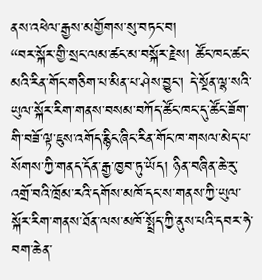ནས་འཕེལ་རྒྱས་མགྱོགས་སུ་བཏང་བ།
“བར་སྐོར་གྱི་སྲང་ལམ་ཚང་མ་བསྐོར་རྗེས། ཚོང་ཁང་ཚང་མའི་རིན་གོང་གཅིག་པ་མིན་པ་ཤེས་བྱུང་། དེ་སྔོན་ལྷ་སའི་ཡུལ་སྐོར་རིག་གནས་བསམ་བཀོད་ཚོང་ཁང་དུ་ཚོང་ཟོག་གི་བཟོ་ལྟ་ཇུས་འགོད་རྙིང་ཞིང་རིན་གོང་ཁ་གསལ་མེད་པ་སོགས་ཀྱི་གནད་དོན་རྒྱ་ཁྱབ་ཏུ་ཡོད། ཉིན་བཞིན་ཆེ་རུ་འགྲོ་བའི་ཁྲོམ་རའི་དགོས་མཁོ་དང་ས་གནས་ཀྱི་ཡུལ་སྐོར་རིག་གནས་ཐོན་ལས་མཁོ་སྤྲོད་ཀྱི་ནུས་པའི་དབར་ཧེ་བག་ཆེན་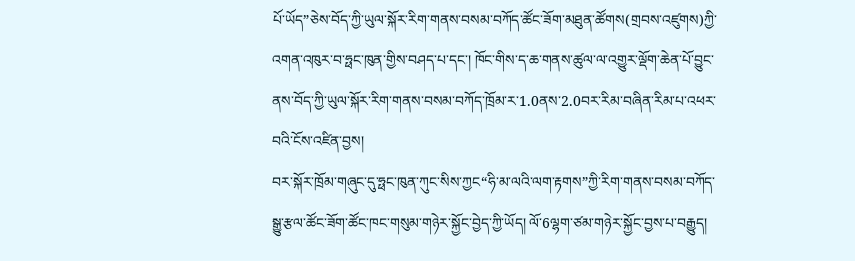པོ་ཡོད”ཅེས་བོད་ཀྱི་ཡུལ་སྐོར་རིག་གནས་བསམ་བཀོད་ཚོང་ཟོག་མཐུན་ཚོགས(གྲབས་འཛུགས)ཀྱི་འགན་འཁུར་བ་ཧྥང་ཁུན་གྱིས་བཤད་པ་དང་། ཁོང་གིས་ད་ཆ་གནས་ཚུལ་ལ་འགྱུར་ལྡོག་ཆེན་པོ་བྱུང་ནས་བོད་ཀྱི་ཡུལ་སྐོར་རིག་གནས་བསམ་བཀོད་ཁྲོམ་ར་1.0ནས་2.0བར་རིམ་བཞིན་རིམ་པ་འཕར་བའི་ངོས་འཛིན་བྱས།
བར་སྐོར་ཁྲོམ་གཞུང་དུ་ཧྥང་ཁུན་ཀུང་སིས་ཀྱང“ཧི་མ་ལའི་ལག་རྟགས”ཀྱི་རིག་གནས་བསམ་བཀོད་སྒྱུ་རྩལ་ཚོང་ཟོག་ཚོང་ཁང་གསུམ་གཉེར་སྐྱོང་བྱེད་ཀྱི་ཡོད། ལོ་6ལྷག་ཙམ་གཉེར་སྐྱོང་བྱས་པ་བརྒྱུད།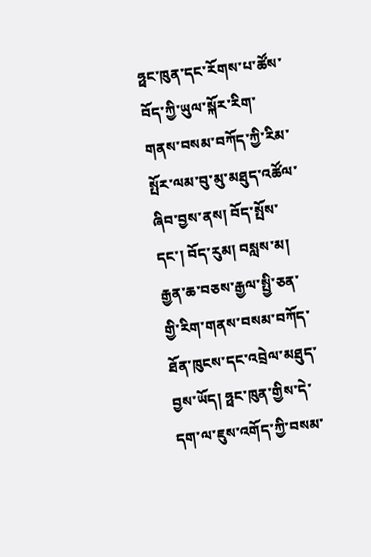ཧྥང་ཁུན་དང་རོགས་པ་ཚོས་བོད་ཀྱི་ཡུལ་སྐོར་རིག་གནས་བསམ་བཀོད་ཀྱི་རིམ་སྤོར་ལམ་བུ་མུ་མཐུད་འཚོལ་ཞིབ་བྱས་ནས། བོད་སྤོས་དང་། བོད་རུམ། བསླས་མ། རྒྱན་ཆ་བཅས་རྒྱལ་སྤྱི་ཅན་གྱི་རིག་གནས་བསམ་བཀོད་ཐོན་ཁུངས་དང་འབྲེལ་མཐུད་བྱས་ཡོད། ཧྥང་ཁུན་གྱིས་དེ་དག་ལ་ཇུས་འགོད་ཀྱི་བསམ་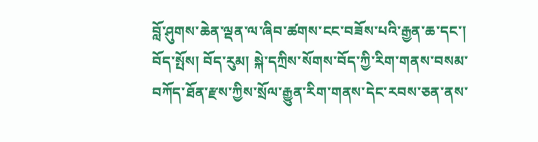བློ་ཤུགས་ཆེན་ལྡན་ལ་ཞིབ་ཚགས་ངང་བཟོས་པའི་རྒྱན་ཆ་དང་། བོད་སྤོས། བོད་རུམ། སྐེ་དཀྲིས་སོགས་བོད་ཀྱི་རིག་གནས་བསམ་བཀོད་ཐོན་རྫས་ཀྱིས་སྲོལ་རྒྱུན་རིག་གནས་དེང་རབས་ཅན་ནས་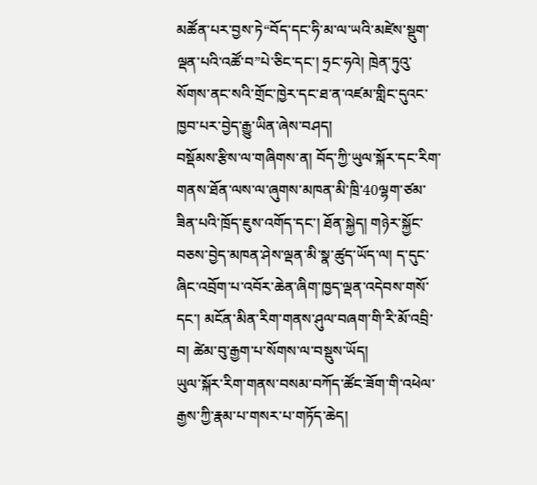མཚོན་པར་བྱས་ཏེ“བོད་དང་ཧི་མ་ལ་ཡའི་མཛེས་སྡུག་ལྡན་པའི་འཚོ་བ”པེ་ཅིང་དང་། ཧྲང་ཧའེ། ཁྲེན་ཏུའུ་སོགས་ནང་སའི་གྲོང་ཁྱེར་དང་ཐ་ན་འཛམ་གླིང་དུའང་ཁྱབ་པར་བྱེད་རྒྱུ་ཡིན་ཞེས་བཤད།
བསྡོམས་རྩིས་ལ་གཞིགས་ན། བོད་ཀྱི་ཡུལ་སྐོར་དང་རིག་གནས་ཐོན་ལས་ལ་ཞུགས་མཁན་མི་ཁྲི་40ལྷག་ཙམ་ཟིན་པའི་ཁྲོད་ཇུས་འགོད་དང་། ཐོན་སྐྱེད། གཉེར་སྐྱོང་བཅས་བྱེད་མཁན་ཤེས་ལྡན་མི་སྣ་ཚུད་ཡོད་ལ། ད་དུང་ཞིང་འབྲོག་པ་འབོར་ཆེན་ཞིག་ཁྱད་ལྡན་འདེབས་གསོ་དང་། མངོན་མིན་རིག་གནས་ཤུལ་བཞག་གི་རི་མོ་འབྲི་བ། ཚེམ་བུ་རྒྱག་པ་སོགས་ལ་བསྡུས་ཡོད།
ཡུལ་སྐོར་རིག་གནས་བསམ་བཀོད་ཚོང་ཟོག་གི་འཕེལ་རྒྱས་ཀྱི་རྣམ་པ་གསར་པ་གཏོད་ཆེད།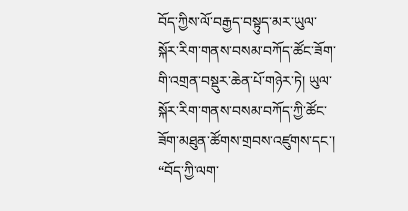བོད་ཀྱིས་ལོ་བརྒྱད་བསྟུད་མར་ཡུལ་སྐོར་རིག་གནས་བསམ་བཀོད་ཚོང་ཟོག་གི་འགྲན་བསྡུར་ཆེན་པོ་གཉེར་ཏེ། ཡུལ་སྐོར་རིག་གནས་བསམ་བཀོད་ཀྱི་ཚོང་ཟོག་མཐུན་ཚོགས་གྲབས་འཛུགས་དང་། “བོད་ཀྱི་ལག་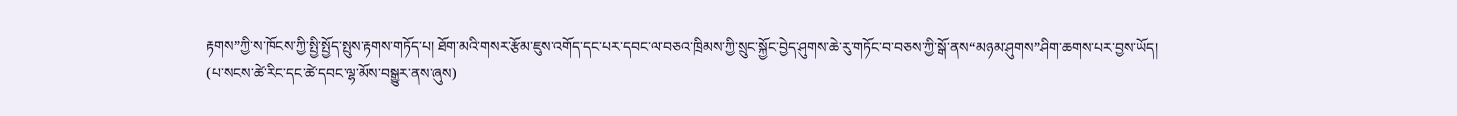རྟགས”ཀྱི་ས་ཁོངས་ཀྱི་སྤྱི་སྤྱོད་སྤུས་རྟགས་གཏོད་པ། ཐོག་མའི་གསར་རྩོམ་ཇུས་འགོད་དང་པར་དབང་ལ་བཅའ་ཁྲིམས་ཀྱི་སྲུང་སྐྱོང་བྱེད་ཤུགས་ཆེ་རུ་གཏོང་བ་བཅས་ཀྱི་སྒོ་ནས“མཉམ་ཤུགས”ཤིག་ཆགས་པར་བྱས་ཡོད།
(པ་སངས་ཚེ་རིང་དང་ཚེ་དབང་ལྷ་མོས་བསྒྱུར་ནས་ཞུས)